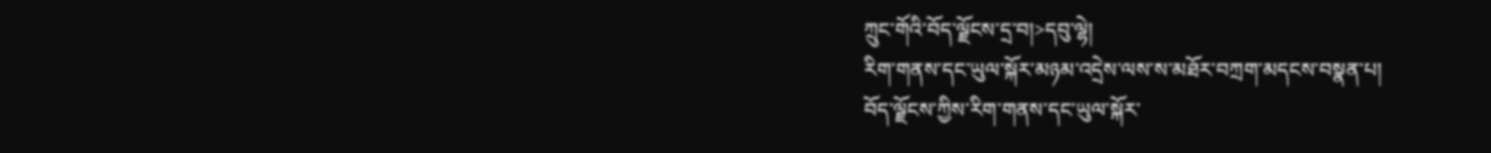ཀྲུང་གོའི་བོད་ལྗོངས་དྲ་བ།>དབུ་ལྷེ།
རིག་གནས་དང་ཡུལ་སྐོར་མཉམ་འདྲེས་ལས་ས་མཐོར་བཀྲག་མདངས་བསྣན་པ།
བོད་ལྗོངས་ཀྱིས་རིག་གནས་དང་ཡུལ་སྐོར་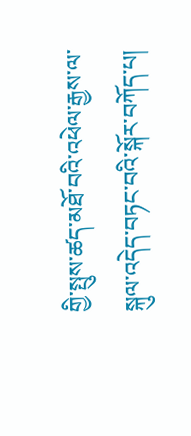གྱི་སྤུས་ཚད་མཐོ་བའི་འཕེལ་རྒྱས་ལ་སྐུལ་འདེད་བཏང་བའི་སྐོར་བཀོད་པ།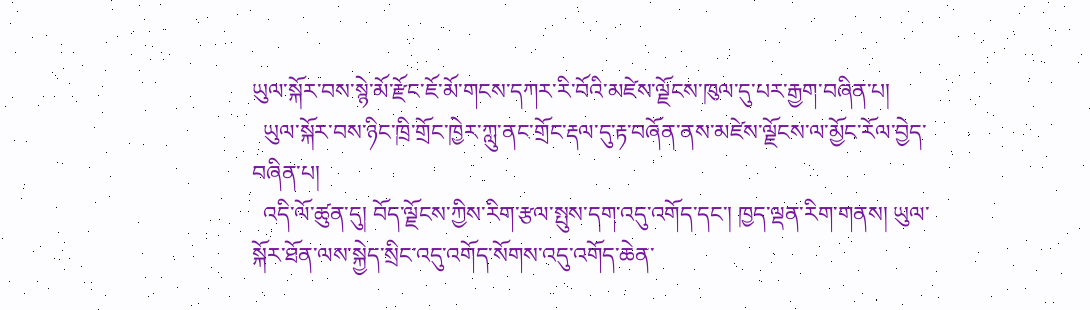ཡུལ་སྐོར་བས་སྙེ་མོ་རྫོང་ཇོ་མོ་གངས་དཀར་རི་བོའི་མཛེས་ལྗོངས་ཁུལ་དུ་པར་རྒྱག་བཞིན་པ།
  ཡུལ་སྐོར་བས་ཉིང་ཁྲི་གྲོང་ཁྱེར་ཀླུ་ནང་གྲོང་རྡལ་དུ་རྟ་བཞོན་ནས་མཛེས་ལྗོངས་ལ་མྱོང་རོལ་བྱེད་བཞིན་པ།
  འདི་ལོ་ཚུན་དུ། བོད་ལྗོངས་ཀྱིས་རིག་རྩལ་སྤུས་དག་འདུ་འགོད་དང་། ཁྱད་ལྡན་རིག་གནས། ཡུལ་སྐོར་ཐོན་ལས་སྐྱེད་སྲིང་འདུ་འགོད་སོགས་འདུ་འགོད་ཆེན་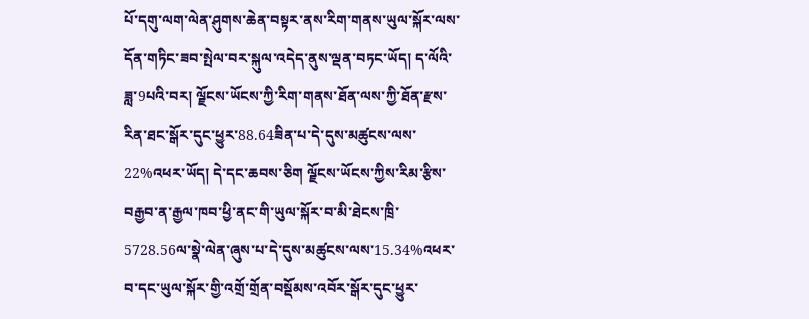པོ་དགུ་ལག་ལེན་ཤུགས་ཆེན་བསྟར་ནས་རིག་གནས་ཡུལ་སྐོར་ལས་དོན་གཏིང་ཟབ་སྤེལ་བར་སྐུལ་འདེད་ནུས་ལྡན་བཏང་ཡོད། ད་ལོའི་ཟླ་9པའི་བར། ལྗོངས་ཡོངས་ཀྱི་རིག་གནས་ཐོན་ལས་ཀྱི་ཐོན་རྫས་རིན་ཐང་སྒོར་དུང་ཕྱུར་88.64ཟིན་པ་དེ་དུས་མཚུངས་ལས་22%འཕར་ཡོད། དེ་དང་ཆབས་ཅིག ལྗོངས་ཡོངས་ཀྱིས་རིམ་རྩིས་བརྒྱབ་ན་རྒྱལ་ཁབ་ཕྱི་ནང་གི་ཡུལ་སྐོར་བ་མི་ཐེངས་ཁྲི་5728.56ལ་སྣེ་ལེན་ཞུས་པ་དེ་དུས་མཚུངས་ལས་15.34%འཕར་བ་དང་ཡུལ་སྐོར་གྱི་འགྲོ་གྲོན་བསྡོམས་འབོར་སྒོར་དུང་ཕྱུར་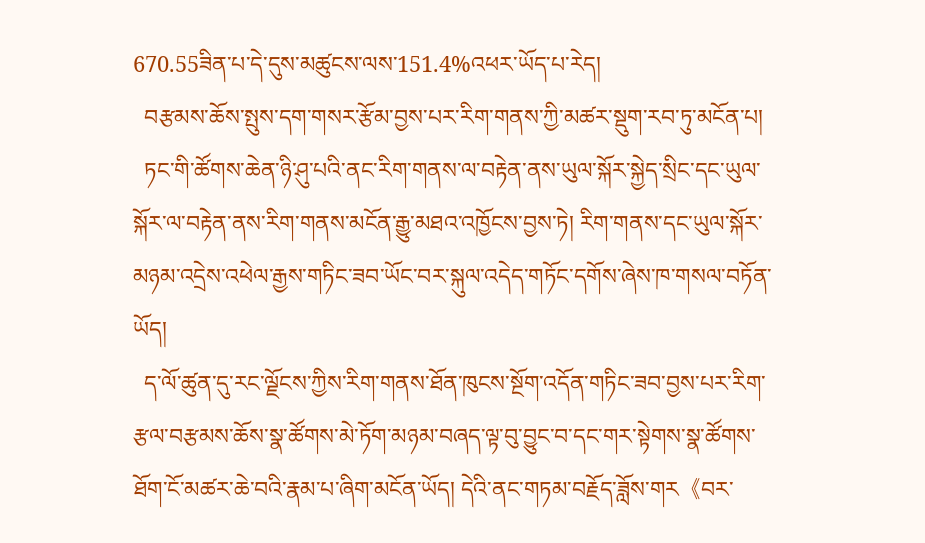670.55ཟིན་པ་དེ་དུས་མཚུངས་ལས་151.4%འཕར་ཡོད་པ་རེད།
  བརྩམས་ཆོས་སྤུས་དག་གསར་རྩོམ་བྱས་པར་རིག་གནས་ཀྱི་མཚར་སྡུག་རབ་ཏུ་མངོན་པ།
  ཏང་གི་ཚོགས་ཆེན་ཉི་ཤུ་པའི་ནང་རིག་གནས་ལ་བརྟེན་ནས་ཡུལ་སྐོར་སྐྱེད་སྲིང་དང་ཡུལ་སྐོར་ལ་བརྟེན་ནས་རིག་གནས་མངོན་རྒྱུ་མཐའ་འཁྱོངས་བྱས་ཏེ། རིག་གནས་དང་ཡུལ་སྐོར་མཉམ་འདྲེས་འཕེལ་རྒྱས་གཏིང་ཟབ་ཡོང་བར་སྐུལ་འདེད་གཏོང་དགོས་ཞེས་ཁ་གསལ་བཏོན་ཡོད།
  ད་ལོ་ཚུན་དུ་རང་ལྗོངས་ཀྱིས་རིག་གནས་ཐོན་ཁུངས་སྔོག་འདོན་གཏིང་ཟབ་བྱས་པར་རིག་རྩལ་བརྩམས་ཆོས་སྣ་ཚོགས་མེ་ཏོག་མཉམ་བཞད་ལྟ་བུ་བྱུང་བ་དང་གར་སྟེགས་སྣ་ཚོགས་ཐོག་ངོ་མཚར་ཆེ་བའི་རྣམ་པ་ཞིག་མངོན་ཡོད། དེའི་ནང་གཏམ་བརྗོད་ཟློས་གར《བར་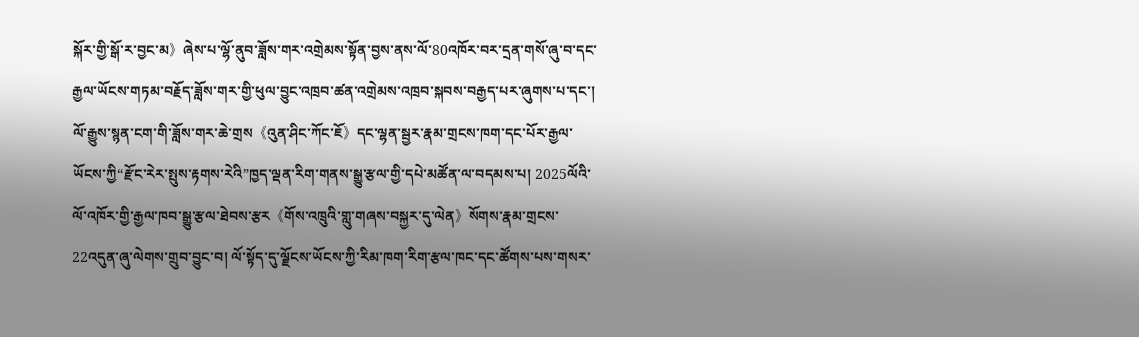སྐོར་གྱི་སྒོ་ར་བྱང་མ》ཞེས་པ་ལྷོ་ནུབ་ཟློས་གར་འགྲེམས་སྟོན་བྱས་ནས་ལོ་80འཁོར་བར་དྲན་གསོ་ཞུ་བ་དང་རྒྱལ་ཡོངས་གཏམ་བརྗོད་ཟློས་གར་གྱི་ཕུལ་བྱུང་འཁྲབ་ཚན་འགྲེམས་འཁྲབ་སྐབས་བརྒྱད་པར་ཞུགས་པ་དང་། ལོ་རྒྱུས་སྙན་ངག་གི་ཟློས་གར་ཆེ་གྲས《འུན་ཤིང་ཀོང་ཇོ》དང་ལྷན་སྦྱར་རྣམ་གྲངས་ཁག་དང་པོར་རྒྱལ་ཡོངས་ཀྱི“རྫོང་རེར་སྤུས་རྟགས་རེའི”ཁྱད་ལྡན་རིག་གནས་སྒྱུ་རྩལ་གྱི་དཔེ་མཚོན་ལ་བདམས་པ། 2025ལོའི་ལོ་འཁོར་གྱི་རྒྱལ་ཁབ་སྒྱུ་རྩལ་ཐེབས་རྩར《གོས་འཁྲུའི་གླུ་གཞས་བསྐྱར་དུ་ལེན》སོགས་རྣམ་གྲངས་22འདུན་ཞུ་ལེགས་གྲུབ་བྱུང་བ། ལོ་སྟོད་དུ་ལྗོངས་ཡོངས་ཀྱི་རིམ་ཁག་རིག་རྩལ་ཁང་དང་ཚོགས་པས་གསར་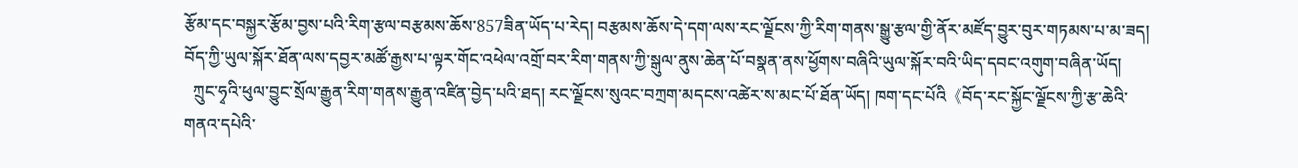རྩོམ་དང་བསྐྱར་རྩོམ་བྱས་པའི་རིག་རྩལ་བརྩམས་ཆོས་857ཟིན་ཡོད་པ་རེད། བརྩམས་ཆོས་དེ་དག་ལས་རང་ལྗོངས་ཀྱི་རིག་གནས་སྒྱུ་རྩལ་གྱི་ནོར་མཛོད་བྱུར་བུར་གཏམས་པ་མ་ཟད། བོད་ཀྱི་ཡུལ་སྐོར་ཐོན་ལས་དབྱར་མཚོ་རྒྱས་པ་ལྟར་གོང་འཕེལ་འགྲོ་བར་རིག་གནས་ཀྱི་སྒུལ་ནུས་ཆེན་པོ་བསྣན་ནས་ཕྱོགས་བཞིའི་ཡུལ་སྐོར་བའི་ཡིད་དབང་འགུག་བཞིན་ཡོད།
  ཀྲུང་ཧྭའི་ཕུལ་བྱུང་སྲོལ་རྒྱུན་རིག་གནས་རྒྱུན་འཛིན་བྱེད་པའི་ཐད། རང་ལྗོངས་སུའང་བཀྲག་མདངས་འཚེར་ས་མང་པོ་ཐོན་ཡོད། ཁག་དང་པོའི《བོད་རང་སྐྱོང་ལྗོངས་ཀྱི་རྩ་ཆེའི་གནའ་དཔེའི་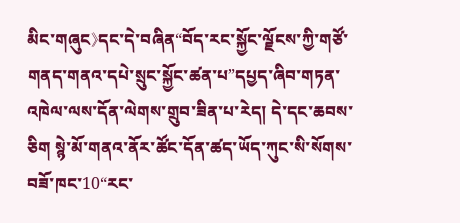མིང་གཞུང》དང་དེ་བཞིན“བོད་རང་སྐྱོང་ལྗོངས་ཀྱི་གཙོ་གནད་གནའ་དཔེ་སྲུང་སྐྱོང་ཚན་པ”དཔྱད་ཞིབ་གཏན་འཁེལ་ལས་དོན་ལེགས་གྲུབ་ཟིན་པ་རེད། དེ་དང་ཆབས་ཅིག སྙེ་མོ་གནའ་ནོར་ཚོང་དོན་ཚད་ཡོད་ཀུང་སི་སོགས་བཟོ་ཁང་10“རང་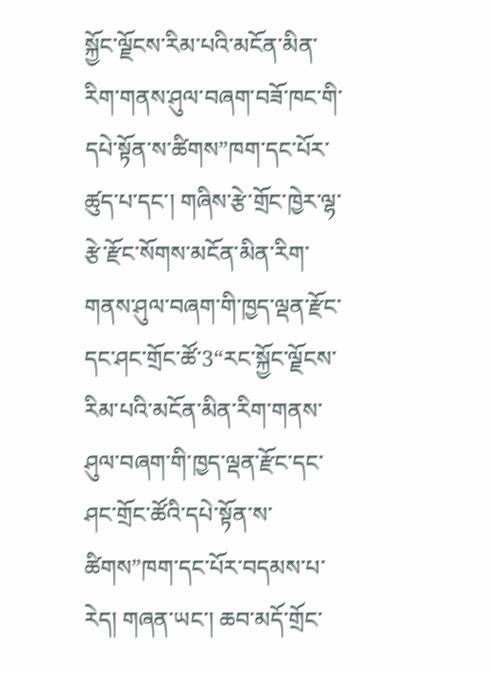སྐྱོང་ལྗོངས་རིམ་པའི་མངོན་མིན་རིག་གནས་ཤུལ་བཞག་བཟོ་ཁང་གི་དཔེ་སྟོན་ས་ཚིགས”ཁག་དང་པོར་ཚུད་པ་དང་། གཞིས་རྩེ་གྲོང་ཁྱེར་ལྷ་རྩེ་རྫོང་སོགས་མངོན་མིན་རིག་གནས་ཤུལ་བཞག་གི་ཁྱད་ལྡན་རྫོང་དང་ཤང་གྲོང་ཚོ་3“རང་སྐྱོང་ལྗོངས་རིམ་པའི་མངོན་མིན་རིག་གནས་ཤུལ་བཞག་གི་ཁྱད་ལྡན་རྫོང་དང་ཤང་གྲོང་ཚོའི་དཔེ་སྟོན་ས་ཚིགས”ཁག་དང་པོར་བདམས་པ་རེད། གཞན་ཡང་། ཆབ་མདོ་གྲོང་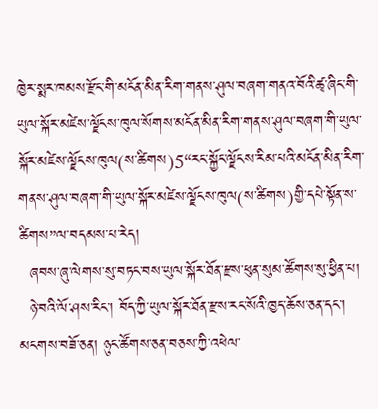ཁྱེར་སྨར་ཁམས་རྫོང་གི་མངོན་མིན་རིག་གནས་ཤུལ་བཞག་གནའ་བོའི་ཚྭ་ཞིང་གི་ཡུལ་སྐོར་མཛེས་ལྗོངས་ཁུལ་སོགས་མངོན་མིན་རིག་གནས་ཤུལ་བཞག་གི་ཡུལ་སྐོར་མཛེས་ལྗོངས་ཁུལ(ས་ཚིགས)5“རང་སྐྱོང་ལྗོངས་རིམ་པའི་མངོན་མིན་རིག་གནས་ཤུལ་བཞག་གི་ཡུལ་སྐོར་མཛེས་ལྗོངས་ཁུལ(ས་ཚིགས)གྱི་དཔེ་སྟོན་ས་ཚིགས”ལ་བདམས་པ་རེད།
  ཞབས་ཞུ་ལེགས་སུ་བཏང་བས་ཡུལ་སྐོར་ཐོན་རྫས་ཕུན་སུམ་ཚོགས་སུ་ཕྱིན་པ།
  ཉེ་བའི་ལོ་ཤས་རིང་། བོད་ཀྱི་ཡུལ་སྐོར་ཐོན་རྫས་རང་སོའི་ཁྱད་ཆོས་ཅན་དང་། མངགས་བཟོ་ཅན། ཉུང་ཚོགས་ཅན་བཅས་ཀྱི་འཕེལ་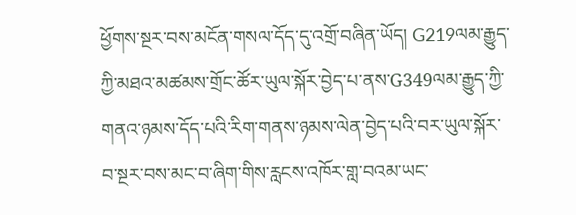ཕྱོགས་སྔར་བས་མངོན་གསལ་དོད་དུ་འགྲོ་བཞིན་ཡོད། G219ལམ་རྒྱུད་ཀྱི་མཐའ་མཚམས་གྲོང་ཚོར་ཡུལ་སྐོར་བྱེད་པ་ནས་G349ལམ་རྒྱུད་ཀྱི་གནའ་ཉམས་དོད་པའི་རིག་གནས་ཉམས་ལེན་བྱེད་པའི་བར་ཡུལ་སྐོར་བ་སྔར་བས་མང་བ་ཞིག་གིས་རླངས་འཁོར་གླ་བའམ་ཡང་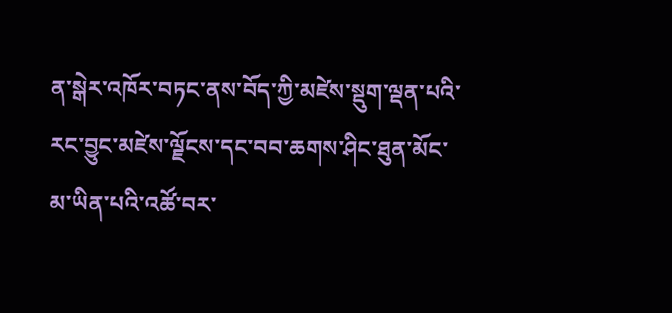ན་སྒེར་འཁོར་བཏང་ནས་བོད་ཀྱི་མཛེས་སྡུག་ལྡན་པའི་རང་བྱུང་མཛེས་ལྗོངས་དང་བབ་ཆགས་ཤིང་ཐུན་མོང་མ་ཡིན་པའི་འཚོ་བར་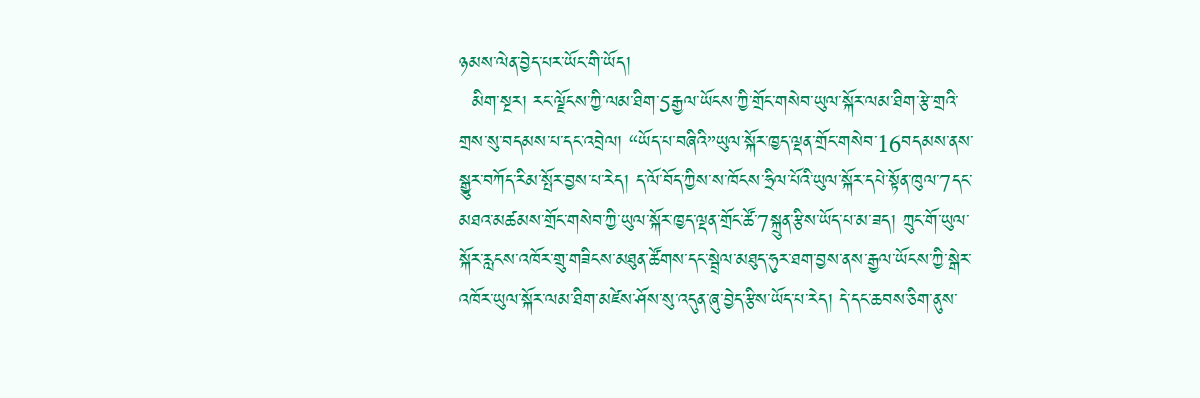ཉམས་ལེན་བྱེད་པར་ཡོང་གི་ཡོད།
  མིག་སྔར། རང་ལྗོངས་ཀྱི་ལམ་ཐིག་5རྒྱལ་ཡོངས་ཀྱི་གྲོང་གསེབ་ཡུལ་སྐོར་ལམ་ཐིག་རྩེ་གྲའི་གྲས་སུ་བདམས་པ་དང་འབྲེལ། “ཡོད་པ་བཞིའི”ཡུལ་སྐོར་ཁྱད་ལྡན་གྲོང་གསེབ་16བདམས་ནས་སྒྱུར་བཀོད་རིམ་སྤོར་བྱས་པ་རེད། ད་ལོ་བོད་ཀྱིས་ས་ཁོངས་ཧྲིལ་པོའི་ཡུལ་སྐོར་དཔེ་སྟོན་ཁུལ་7དང་མཐའ་མཚམས་གྲོང་གསེབ་ཀྱི་ཡུལ་སྐོར་ཁྱད་ལྡན་གྲོང་ཚོ་7སྐྲུན་རྩིས་ཡོད་པ་མ་ཟད། ཀྲུང་གོ་ཡུལ་སྐོར་རླངས་འཁོར་གྲུ་གཟིངས་མཐུན་ཚོགས་དང་སྦྲེལ་མཐུད་ཧུར་ཐག་བྱས་ནས་རྒྱལ་ཡོངས་ཀྱི་སྒེར་འཁོར་ཡུལ་སྐོར་ལམ་ཐིག་མཛེས་ཤོས་སུ་འདུན་ཞུ་བྱེད་རྩིས་ཡོད་པ་རེད། དེ་དང་ཆབས་ཅིག་ནུས་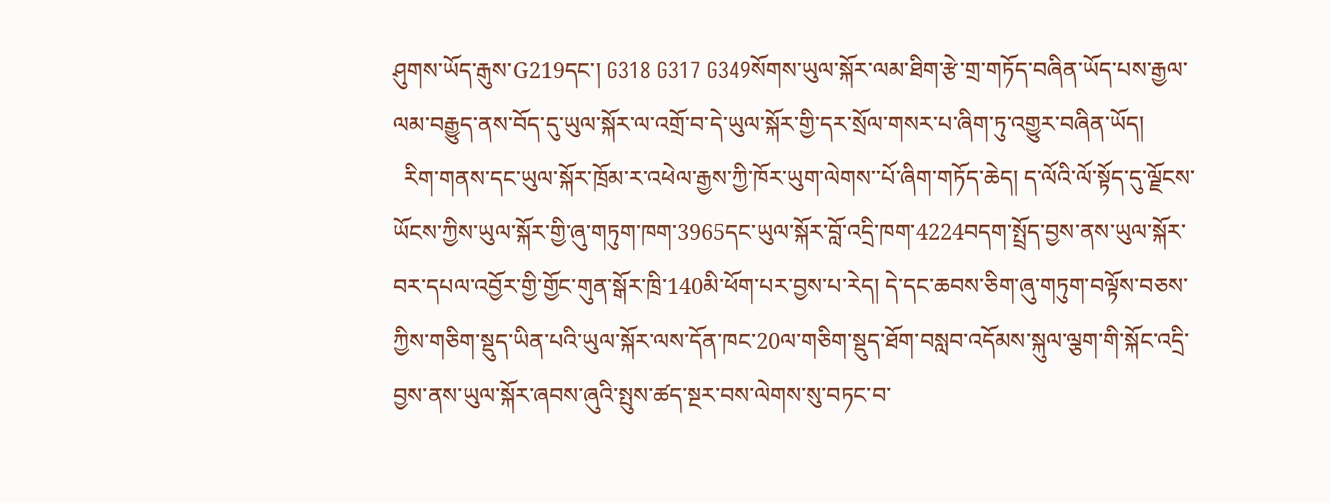ཤུགས་ཡོད་རྒུས་G219དང་། G318 G317 G349སོགས་ཡུལ་སྐོར་ལམ་ཐིག་རྩེ་གྲ་གཏོད་བཞིན་ཡོད་པས་རྒྱལ་ལམ་བརྒྱུད་ནས་བོད་དུ་ཡུལ་སྐོར་ལ་འགྲོ་བ་དེ་ཡུལ་སྐོར་གྱི་དར་སྲོལ་གསར་པ་ཞིག་ཏུ་འགྱུར་བཞིན་ཡོད།
  རིག་གནས་དང་ཡུལ་སྐོར་ཁྲོམ་ར་འཕེལ་རྒྱས་ཀྱི་ཁོར་ཡུག་ལེགས་་པོ་ཞིག་གཏོད་ཆེད། ད་ལོའི་ལོ་སྟོད་དུ་ལྗོངས་ཡོངས་ཀྱིས་ཡུལ་སྐོར་གྱི་ཞུ་གཏུག་ཁག་3965དང་ཡུལ་སྐོར་བློ་འདྲི་ཁག་4224བདག་སྤྲོད་བྱས་ནས་ཡུལ་སྐོར་བར་དཔལ་འབྱོར་གྱི་གྱོང་གུན་སྒོར་ཁྲི་140མི་ཕོག་པར་བྱས་པ་རེད། དེ་དང་ཆབས་ཅིག་ཞུ་གཏུག་བལྟོས་བཅས་ཀྱིས་གཅིག་སྡུད་ཡིན་པའི་ཡུལ་སྐོར་ལས་དོན་ཁང་20ལ་གཅིག་སྡུད་ཐོག་བསླབ་འདོམས་སྐུལ་ལྕག་གི་སྐོང་འདྲི་བྱས་ནས་ཡུལ་སྐོར་ཞབས་ཞུའི་སྤུས་ཚད་སྔར་བས་ལེགས་སུ་བཏང་བ་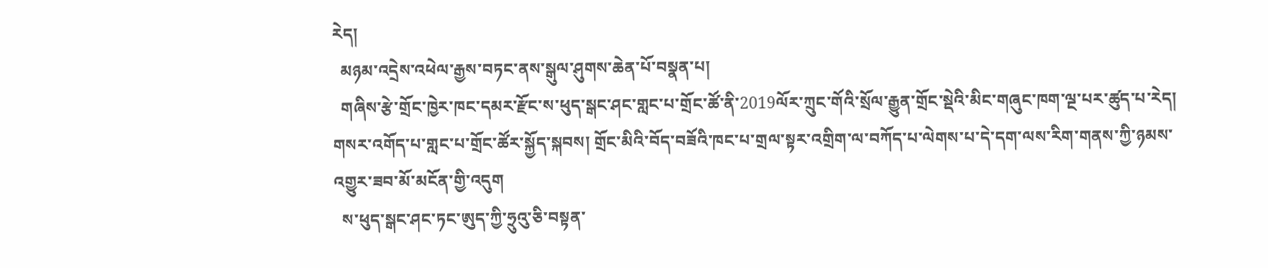རེད།
  མཉམ་འདྲེས་འཕེལ་རྒྱས་བཏང་ནས་སྒུལ་ཤུགས་ཆེན་པོ་བསྣན་པ།
  གཞིས་རྩེ་གྲོང་ཁྱེར་ཁང་དམར་རྫོང་ས་ཕུད་སྒང་ཤང་གླང་པ་གྲོང་ཚོ་ནི་2019ལོར་ཀྲུང་གོའི་སྲོལ་རྒྱུན་གྲོང་སྡེའི་མིང་གཞུང་ཁག་ལྔ་པར་ཚུད་པ་རེད། གསར་འགོད་པ་གླང་པ་གྲོང་ཚོར་སྐྱོད་སྐབས། གྲོང་མིའི་བོད་བཟོའི་ཁང་པ་གྲལ་སྟར་འགྲིག་ལ་བཀོད་པ་ལེགས་པ་དེ་དག་ལས་རིག་གནས་ཀྱི་ཉམས་འགྱུར་ཟབ་མོ་མངོན་གྱི་འདུག
  ས་ཕུད་སྒང་ཤང་ཏང་ཨུད་ཀྱི་ཧྲུའུ་ཅི་བསྟན་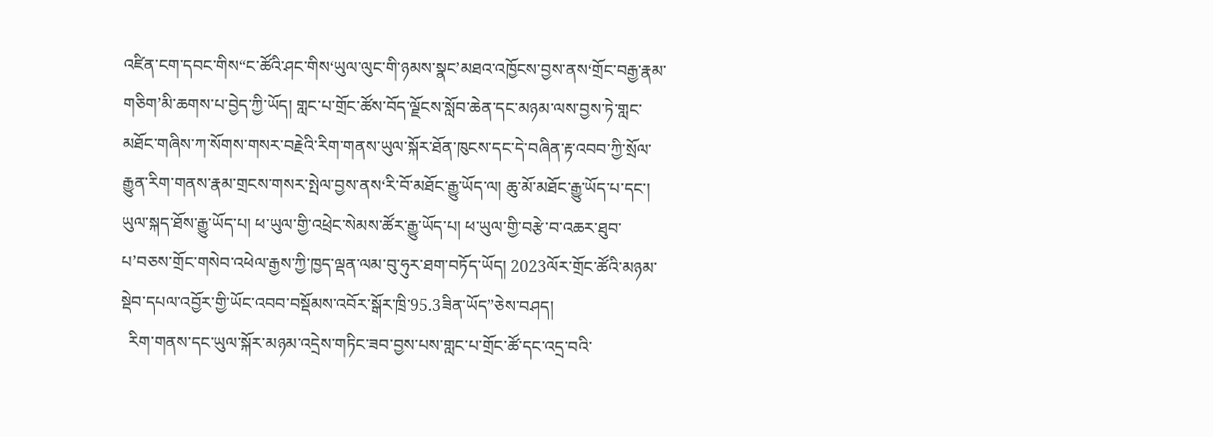འཛིན་ངག་དབང་གིས“ང་ཚོའི་ཤང་གིས‘ཡུལ་ལུང་གི་ཉམས་སྣང’མཐའ་འཁྱོངས་བྱས་ནས‘གྲོང་བརྒྱ་རྣམ་གཅིག’མི་ཆགས་པ་བྱེད་ཀྱི་ཡོད། གླང་པ་གྲོང་ཚོས་བོད་ལྗོངས་སློབ་ཆེན་དང་མཉམ་ལས་བྱས་ཏེ་གླང་མཐོང་གཞིས་ཀ་སོགས་གསར་བརྗེའི་རིག་གནས་ཡུལ་སྐོར་ཐོན་ཁུངས་དང་དེ་བཞིན་རྟ་འབབ་ཀྱི་སྲོལ་རྒྱུན་རིག་གནས་རྣམ་གྲངས་གསར་སྤེལ་བྱས་ནས‘རི་བོ་མཐོང་རྒྱུ་ཡོད་ལ། ཆུ་མོ་མཐོང་རྒྱུ་ཡོད་པ་དང་། ཡུལ་སྐད་ཐོས་རྒྱུ་ཡོད་པ། ཕ་ཡུལ་གྱི་འཕྲེང་སེམས་ཚོར་རྒྱུ་ཡོད་པ། ཕ་ཡུལ་གྱི་བརྩེ་བ་འཆར་ཐུབ་པ’བཅས་གྲོང་གསེབ་འཕེལ་རྒྱས་ཀྱི་ཁྱད་ལྡན་ལམ་བུ་ཧུར་ཐག་བཏོད་ཡོད། 2023ལོར་གྲོང་ཚོའི་མཉམ་སྡེབ་དཔལ་འབྱོར་གྱི་ཡོང་འབབ་བསྡོམས་འབོར་སྒོར་ཁྲི་95.3ཟིན་ཡོད”ཅེས་བཤད།
  རིག་གནས་དང་ཡུལ་སྐོར་མཉམ་འདྲེས་གཏིང་ཟབ་བྱས་པས་གླང་པ་གྲོང་ཚོ་དང་འདྲ་བའི་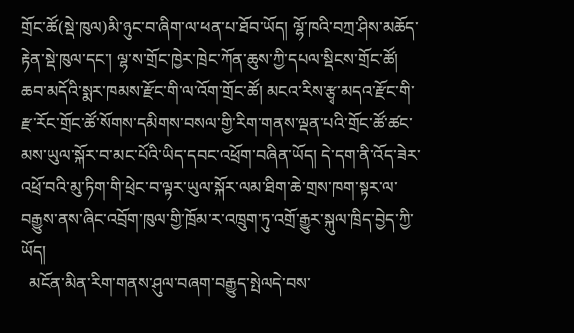གྲོང་ཚོ(སྡེ་ཁུལ)མི་ཉུང་བ་ཞིག་ལ་ཕན་པ་ཐོབ་ཡོད། ལྷོ་ཁའི་བཀྲ་ཤིས་མཆོད་རྟེན་སྡེ་ཁུལ་དང་། ལྷ་ས་གྲོང་ཁྱེར་ཁྲེང་ཀོན་ཆུས་ཀྱི་དཔལ་སྡིངས་གྲོང་ཚོ། ཆབ་མདོའི་སྨར་ཁམས་རྫོང་གི་ལ་འོག་གྲོང་ཚོ། མངའ་རིས་རྩྭ་མདའ་རྫོང་གི་རྫ་རོང་གྲོང་ཚོ་སོགས་དམིགས་བསལ་གྱི་རིག་གནས་ལྡན་པའི་གྲོང་ཚོ་ཚང་མས་ཡུལ་སྐོར་བ་མང་པོའི་ཡིད་དབང་འཕྲོག་བཞིན་ཡོད། དེ་དག་ནི་འོད་ཟེར་འཕྲོ་བའི་མུ་ཏིག་གི་ཕྲེང་བ་ལྟར་ཡུལ་སྐོར་ལམ་ཐིག་ཆེ་གྲས་ཁག་སྟར་ལ་བརྒྱུས་ནས་ཞིང་འབྲོག་ཁུལ་གྱི་ཁྲོམ་ར་འཁྲུག་ཏུ་འགྲོ་རྒྱུར་སྐུལ་ཁྲིད་བྱེད་ཀྱི་ཡོད།
  མངོན་མིན་རིག་གནས་ཤུལ་བཞག་བརྒྱུད་སྤེལདེ་བས་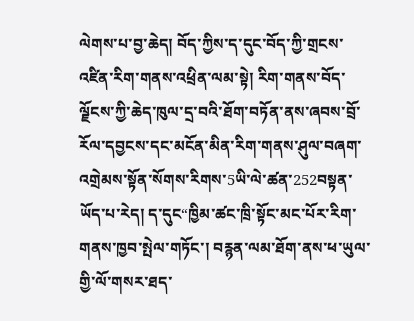ལེགས་པ་བྱ་ཆེད། བོད་ཀྱིས་ད་དུང་བོད་ཀྱི་གྲངས་འཛིན་རིག་གནས་འཕྲིན་ལམ་སྟེ། རིག་གནས་བོད་ལྗོངས་ཀྱི་ཆེད་ཁུལ་དྲ་བའི་ཐོག་བཏོན་ནས་ཞབས་བྲོ་རོལ་དབྱངས་དང་མངོན་མིན་རིག་གནས་ཤུལ་བཞག་འགྲེམས་སྟོན་སོགས་རིགས་5ཡི་ལེ་ཚན་252བསྟན་ཡོད་པ་རེད། ད་དུང“ཁྱིམ་ཚང་ཁྲི་སྟོང་མང་པོར་རིག་གནས་ཁྱབ་སྤེལ་གཏོང་། བརྙན་ལམ་ཐོག་ནས་ཕ་ཡུལ་གྱི་ལོ་གསར་ཐད་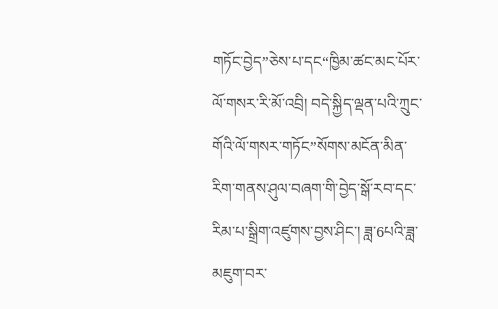གཏོང་བྱེད”ཅེས་པ་དང“ཁྱིམ་ཚང་མང་པོར་ལོ་གསར་རི་མོ་འབྲི། བདེ་སྐྱིད་ལྡན་པའི་ཀྲུང་གོའི་ལོ་གསར་གཏོང”སོགས་མངོན་མིན་རིག་གནས་ཤུལ་བཞག་གི་བྱེད་སྒོ་རབ་དང་རིམ་པ་སྒྲིག་འཛུགས་བྱས་ཤིང་། ཟླ་6པའི་ཟླ་མཇུག་བར་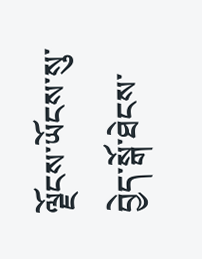ལྗོངས་ཡོངས་སུ་བྱེད་སྒོ་ཐེངས་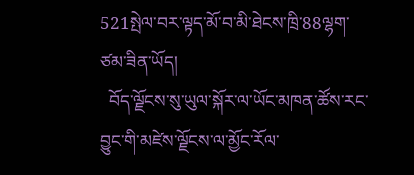521སྤེལ་བར་ལྟད་མོ་བ་མི་ཐེངས་ཁྲི་88ལྷག་ཙམ་ཟིན་ཡོད།
  བོད་ལྗོངས་སུ་ཡུལ་སྐོར་ལ་ཡོང་མཁན་ཚོས་རང་བྱུང་གི་མཛེས་ལྗོངས་ལ་མྱོང་རོལ་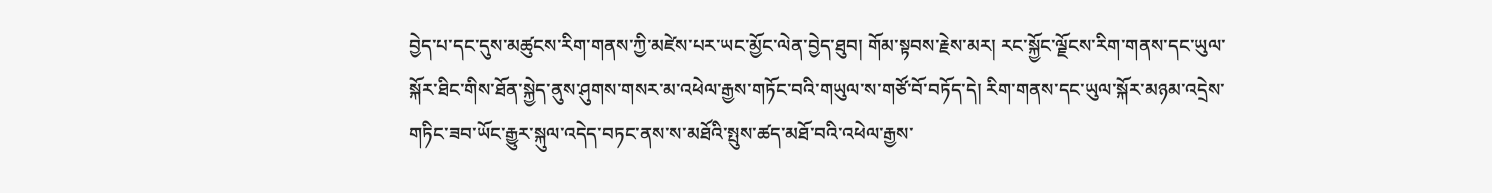བྱེད་པ་དང་དུས་མཚུངས་རིག་གནས་ཀྱི་མཛེས་པར་ཡང་མྱོང་ལེན་བྱེད་ཐུབ། གོམ་སྟབས་རྗེས་མར། རང་སྐྱོང་ལྗོངས་རིག་གནས་དང་ཡུལ་སྐོར་ཐིང་གིས་ཐོན་སྐྱེད་ནུས་ཤུགས་གསར་མ་འཕེལ་རྒྱས་གཏོང་བའི་གཡུལ་ས་གཙོ་བོ་བཏོད་དེ། རིག་གནས་དང་ཡུལ་སྐོར་མཉམ་འདྲེས་གཏིང་ཟབ་ཡོང་རྒྱུར་སྐུལ་འདེད་བཏང་ནས་ས་མཐོའི་སྤུས་ཚད་མཐོ་བའི་འཕེལ་རྒྱས་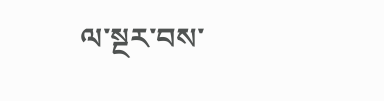ལ་སྔར་བས་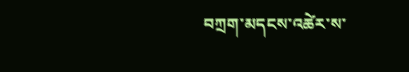བཀྲག་མདངས་འཚེར་ས་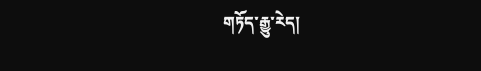གཏོད་རྒྱུ་རེད།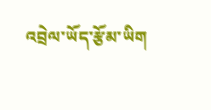འབྲེལ་ཡོད་རྩོམ་ཡིག